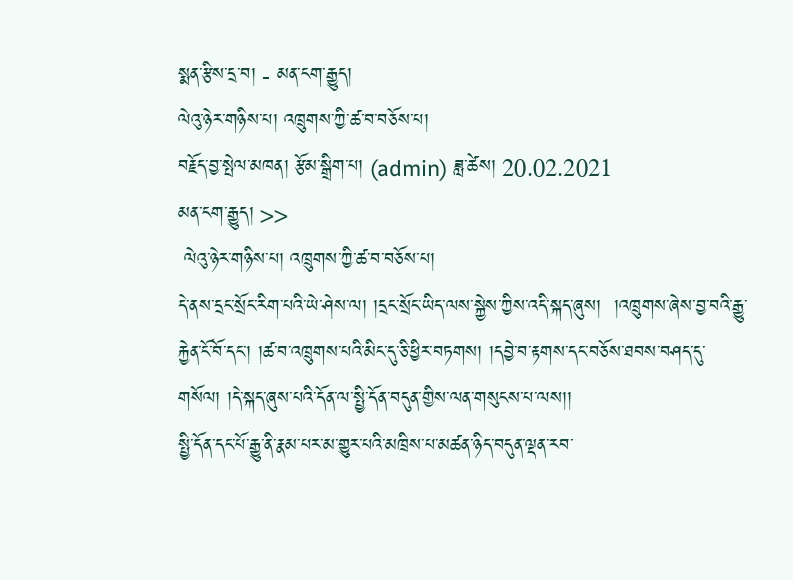སྨན་རྩིས་དྲ་བ། - མན་ངག་རྒྱུད།
ལེའུ་ཉེར་གཉིས་པ། འཁྲུགས་ཀྱི་ཚ་བ་བཅོས་པ།
བརྗོད་བྱ་སྤེལ་མཁན། རྩོམ་སྒྲིག་པ། (admin) ཟླ་ཚེས། 20.02.2021
མན་ངག་རྒྱུད། >>
 ལེའུ་ཉེར་གཉིས་པ། འཁྲུགས་ཀྱི་ཚ་བ་བཅོས་པ།
དེ་ནས་དྲང་སྲོང་རིག་པའི་ཡེ་ཤེས་ལ། །དྲང་སྲོང་ཡིད་ལས་སྐྱེས་ཀྱིས་འདི་སྐད་ཞུས།  །འཁྲུགས་ཞེས་བྱ་བའི་རྒྱུ་རྐྱེན་ངོ་བོ་དང་། །ཚ་བ་འཁྲུགས་པའི་མིང་དུ་ཅི་ཕྱིར་བཏགས། །དབྱེ་བ་རྟགས་དང་བཅོས་ཐབས་བཤད་དུ་གསོལ། །དེ་སྐད་ཞུས་པའི་དོན་ལ་སྤྱི་དོན་བདུན་གྱིས་ལན་གསུངས་པ་ལས།།
སྤྱི་དོན་དང་པོ་རྒྱུ་ནི་རྣམ་པར་མ་གྱུར་པའི་མཁྲིས་པ་མཚན་ཉིད་བདུན་ལྡན་རབ་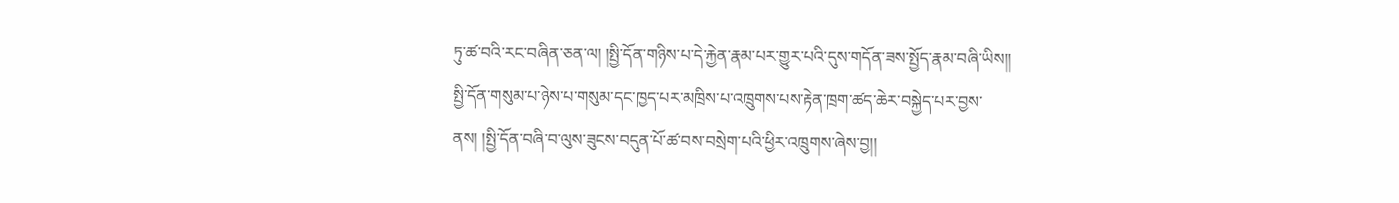ཏུ་ཚ་བའི་རང་བཞིན་ཅན་ལ། །སྤྱི་དོན་གཉིས་པ་དེ་རྐྱེན་རྣམ་པར་གྱུར་པའི་དུས་གདོན་ཟས་སྤྱོད་རྣམ་བཞི་ཡིས།།
སྤྱི་དོན་གསུམ་པ་ཉེས་པ་གསུམ་དང་ཁྱད་པར་མཁྲིས་པ་འཁྲུགས་པས་རྟེན་ཁྲག་ཚད་ཆེར་བསྐྱེད་པར་བྱས་ནས། །སྤྱི་དོན་བཞི་བ་ལུས་ཟུངས་བདུན་པོ་ཚ་བས་བསྲེག་པའི་ཕྱིར་འཁྲུགས་ཞེས་བྱ།།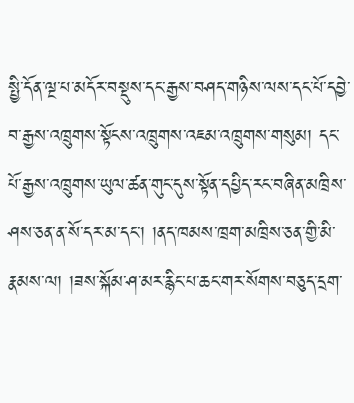སྤྱི་དོན་ལྔ་པ་མདོར་བསྡུས་དང་རྒྱས་བཤད་གཉིས་ལས་དང་པོ་དབྱེ་བ་རྒྱས་འཁྲུགས་སྟོངས་འཁྲུགས་འཇམ་འཁྲུགས་གསུམ། དང་པོ་རྒྱས་འཁྲུགས་ཡུལ་ཚན་གུང་དུས་སྟོན་དཔྱིད་རང་བཞིན་མཁྲིས་ཤས་ཅན་ན་སོ་དར་མ་དང་། །ནད་ཁམས་ཁྲག་མཁྲིས་ཅན་གྱི་མི་རྣམས་ལ། །ཟས་སྐོམ་ཤ་མར་རྙིང་པ་ཆང་གར་སོགས་བཅུད་དྲག་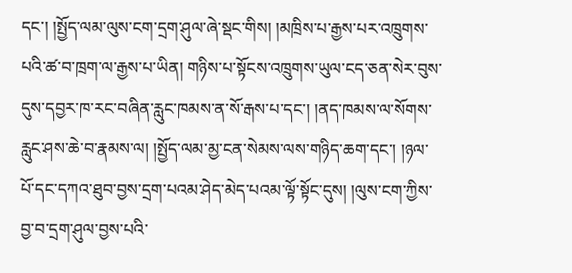དང་། །སྤྱོད་ལམ་ལུས་ངག་དྲག་ཤུལ་ཞེ་སྡང་གིས། །མཁྲིས་པ་རྒྱས་པར་འཁྲུགས་པའི་ཚ་བ་ཁྲག་ལ་རྒྱས་པ་ཡིན། གཉིས་པ་སྟོངས་འཁྲུགས་ཡུལ་ངད་ཅན་སེར་བུས་དུས་དབྱར་ཁ་རང་བཞིན་རླུང་ཁམས་ན་སོ་རྒས་པ་དང་། །ནད་ཁམས་ལ་སོགས་རླུང་ཤས་ཆེ་བ་རྣམས་ལ། །སྤྱོད་ལམ་མྱ་ངན་སེམས་ལས་གཉིད་ཆག་དང་། །ཉལ་པོ་དང་དཀའ་ཐུབ་བྱས་དྲག་པའམ་ཤེད་མེད་པའམ་ལྟོ་སྟོང་དུས། །ལུས་ངག་ཀྱིས་བྱ་བ་དྲག་ཤུལ་བྱས་པའི་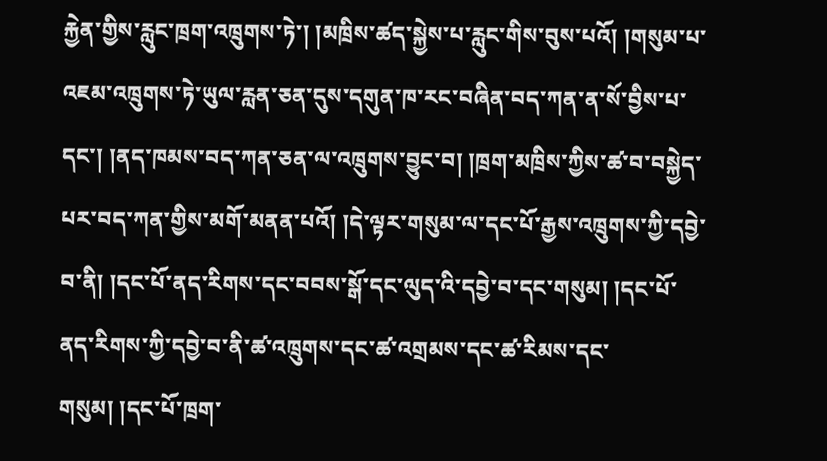རྐྱེན་གྱིས་རླུང་ཁྲག་འཁྲུགས་ཏེ་། །མཁྲིས་ཚད་སྐྱེས་པ་རླུང་གིས་བུས་པའོ། །གསུམ་པ་འཇམ་འཁྲུགས་ཏེ་ཡུལ་རླན་ཅན་དུས་དགུན་ཁ་རང་བཞིན་བད་ཀན་ན་སོ་བྱིས་པ་དང་། །ནད་ཁམས་བད་ཀན་ཅན་ལ་འཁྲུགས་བྱུང་བ། །ཁྲག་མཁྲིས་ཀྱིས་ཚ་བ་བསྐྱེད་པར་བད་ཀན་གྱིས་མགོ་མནན་པའོ། །དེ་ལྟར་གསུམ་ལ་དང་པོ་རྒྱས་འཁྲུགས་ཀྱི་དབྱེ་བ་ནི། །དང་པོ་ནད་རིགས་དང་བབས་སྒོ་དང་ལུད་འི་དབྱེ་བ་དང་གསུམ། །དང་པོ་ནད་རིགས་ཀྱི་དབྱེ་བ་ནི་ཚ་འཁྲུགས་དང་ཚ་འགྲམས་དང་ཚ་རིམས་དང་གསུམ། །དང་པོ་ཁྲག་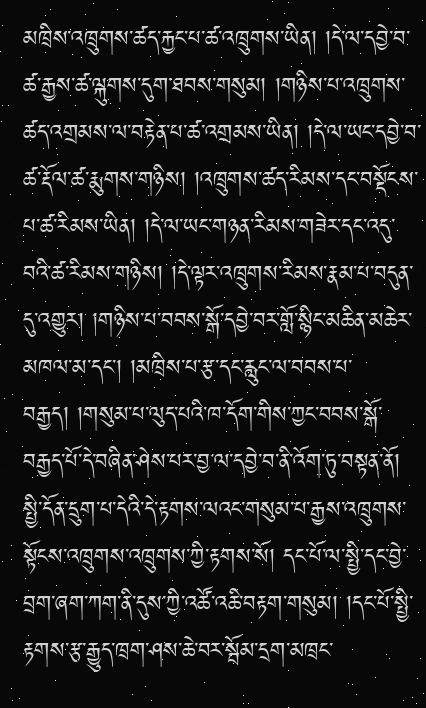མཁྲིས་འཁྲུགས་ཚད་རྐྱང་པ་ཚ་འཁྲུགས་ཡིན། །དེ་ལ་དབྱེ་བ་ཚ་རྒྱས་ཚ་ལྐུགས་དུག་ཐབས་གསུམ། །གཉིས་པ་འཁྲུགས་ཚད་འགྲམས་ལ་བརྟེན་པ་ཚ་འགྲམས་ཡིན། །དེ་ལ་ཡང་དབྱེ་བ་ཚ་རྡོལ་ཚ་རྨུགས་གཉིས། །འཁྲུགས་ཚད་རིམས་དང་བསྡོངས་པ་ཚ་རིམས་ཡིན། །དེ་ལ་ཡང་གཉན་རིམས་གཟེར་དང་འདུ་བའི་ཚ་རིམས་གཉིས། །དེ་ལྟར་འཁྲུགས་རིམས་རྣམ་པ་བདུན་དུ་འགྱུར། །གཉིས་པ་བབས་སྒོ་དབྱེ་བར་གློ་སྙིང་མཆིན་མཆེར་མཁལ་མ་དང་། །མཁྲིས་པ་རྩ་དང་རླུང་ལ་བབས་པ་བརྒྱད། །གསུམ་པ་ལུད་པའི་ཁ་དོག་གིས་ཀྱང་བབས་སྒོ་བརྒྱད་པོ་དེ་བཞིན་ཤེས་པར་བྱ་ལ་དབྱེ་བ་ནི་འོག་ཏུ་བསྟན་ནོ།
སྤྱི་དོན་དྲུག་པ་དེའི་དེ་རྟགས་ལའང་གསུམ་པ་རྒྱས་འཁྲུགས་སྟོངས་འཁྲུགས་འཁྲུགས་ཀྱི་རྟགས་སོ། དང་པོ་ལ་སྤྱི་དང་བྱེ་བྲག་ཞག་ཀག་ནི་དུས་ཀྱི་འཚོ་འཆི་བརྟག་གསུམ། །དང་པོ་སྤྱི་རྟགས་རྩ་རྒྱུད་ཁྲག་ཤས་ཆེ་བར་སྦོམ་དྲག་མཁྲང་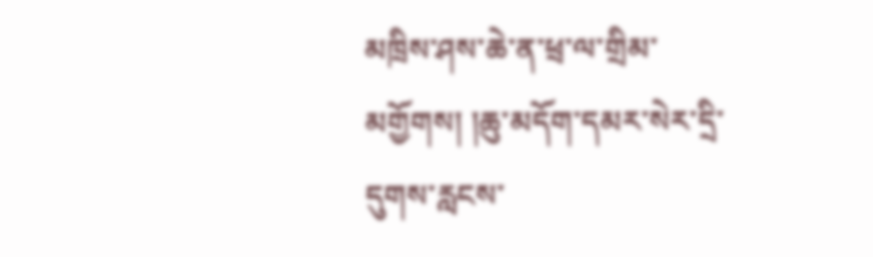མཁྲིས་ཤས་ཆེ་ན་ཕྲ་ལ་གྲིམ་མགྱོགས། །ཆུ་མདོག་དམར་སེར་དྲི་དུགས་རླངས་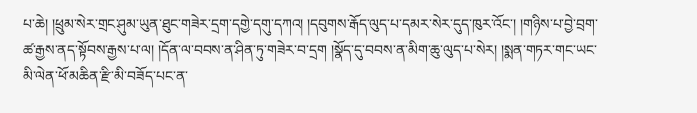པ་ཆེ། །ཕྲུམ་སེར་གྲང་ཤུམ་ཡུན་ཐུང་གཟེར་དྲག་དགྱེ་དགུ་དཀའ། །དབུགས་རྒོད་ལུད་པ་དམར་སེར་དུད་ཁུར་འོང་། །གཉིས་པ་བྱེ་བྲག་ཚ་རྒྱས་ནད་སྟོབས་རྒྱས་པ་ལ། །དོན་ལ་བབས་ན་ཤིན་ཏུ་གཟེར་བ་དྲག །སྣོད་དུ་བབས་ན་མིག་ཆུ་ལུད་པ་སེར། །སྨན་གཏར་གང་ཡང་མི་ལེན་ཕོ་མཆིན་རྫི་མི་བཟོད་པང་ན་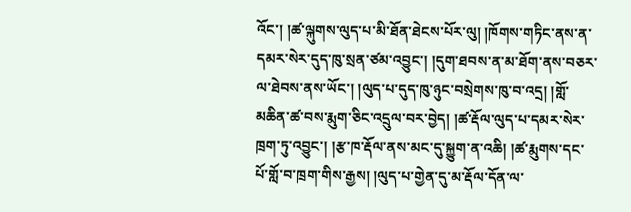འོང་། །ཚ་ལྐུགས་ལུད་པ་མི་ཐོན་ཐེངས་པོར་ལུ། །ཁོགས་གཏིང་ནས་ན་དམར་སེར་དུད་ཁུ་སྲན་ཙམ་འབྱུང་། །དུག་ཐབས་ན་མ་ཐོག་ནས་བཅར་ལ་ཐེབས་ནས་ཡོང་། །ལུད་པ་དུད་ཁུ་ཉུང་བསྲེགས་ཁུ་བ་འདྲ། །གློ་མཆིན་ཚ་བས་རྨུག་ཅིང་འདྲུལ་བར་བྱེད། །ཚ་རྡོལ་ལུད་པ་དམར་སེར་ཁྲག་ཏུ་འབྱུང་། །རྩ་ཁ་རྡོལ་ནས་མང་དུ་སྐྱུག་ན་འཆི། །ཚ་རྨུགས་དང་པོ་གློ་བ་ཁྲག་གིས་རྒྱས། །ལུད་པ་གྱེན་དུ་མ་རྡོལ་དོན་ལ་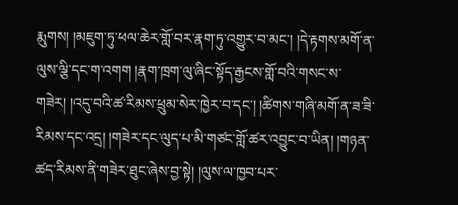རྨུགས། །མཇུག་ཏུ་ཕལ་ཆེར་གློ་བར་རྣག་ཏུ་འགྱུར་བ་མང་། །དེ་རྟགས་མགོ་ན་ལུས་ལྕི་དང་ག་འགག །རྣག་ཁྲག་ལུ་ཞིང་སྟོད་རྒྱངས་གློ་བའི་གསང་ས་གཟེར། །འདུ་བའི་ཚ་རིམས་ཕྲུམ་སེར་ཁྱེར་བ་དང་། །ཚིགས་གཞི་མགོ་ན་ཟ་ཟི་རིམས་དང་འདྲ། །གཟེར་དང་ལུད་པ་མི་གཙང་གློ་ཚར་འབྱུང་བ་ཡིན། །གཉན་ཚད་རིམས་ནི་གཟེར་ཐུང་ཞེས་བྱ་སྟེ། །ལུས་ལ་ཁྱབ་པར་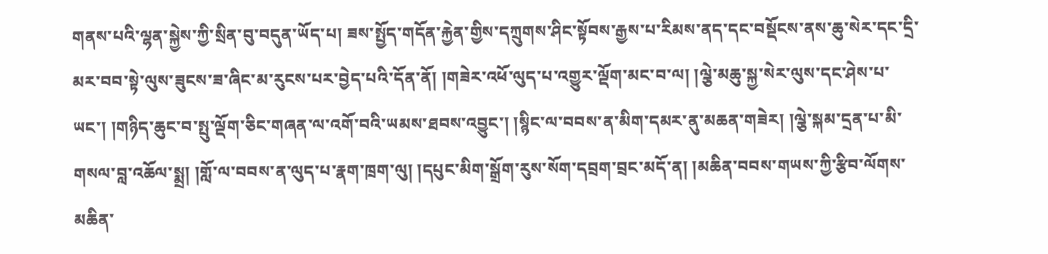གནས་པའི་ལྷན་སྐྱེས་ཀྱི་སྲིན་བུ་བདུན་ཡོད་པ། ཟས་སྤྱོད་གདོན་རྐྱེན་གྱིས་དཀྲུགས་ཤིང་སྟོབས་རྒྱས་པ་རིམས་ནད་དང་བསྡོངས་ནས་ཆུ་སེར་དང་དྲི་མར་བབ་སྟེ་ལུས་ཟུངས་ཟ་ཞིང་མ་རུངས་པར་བྱེད་པའི་དོན་ནོ། །གཟེར་འཕོ་ལུད་པ་འགྱུར་ལྡོག་མང་བ་ལ། །ལྕེ་མཆུ་སྐྱ་སེར་ལུས་དང་ཤེས་པ་ཡང་། །གཉིད་ཆུང་བ་སྤུ་ལྡོག་ཅིང་གཞན་ལ་འགོ་བའི་ཡམས་ཐབས་འབྱུང་། །སྙིང་ལ་བབས་ན་མིག་དམར་ནུ་མཆན་གཟེར། །ལྕེ་སྐམ་དྲན་པ་མི་གསལ་བླ་འཆོལ་སྨྲ། །གློ་ལ་བབས་ན་ལུད་པ་རྣག་ཁྲག་ལུ། །དཔུང་མིག་སྒྲོག་རུས་སོག་དབྲག་བྲང་མདོ་ན། །མཆིན་བབས་གཡས་ཀྱི་རྩིབ་ལོགས་མཆིན་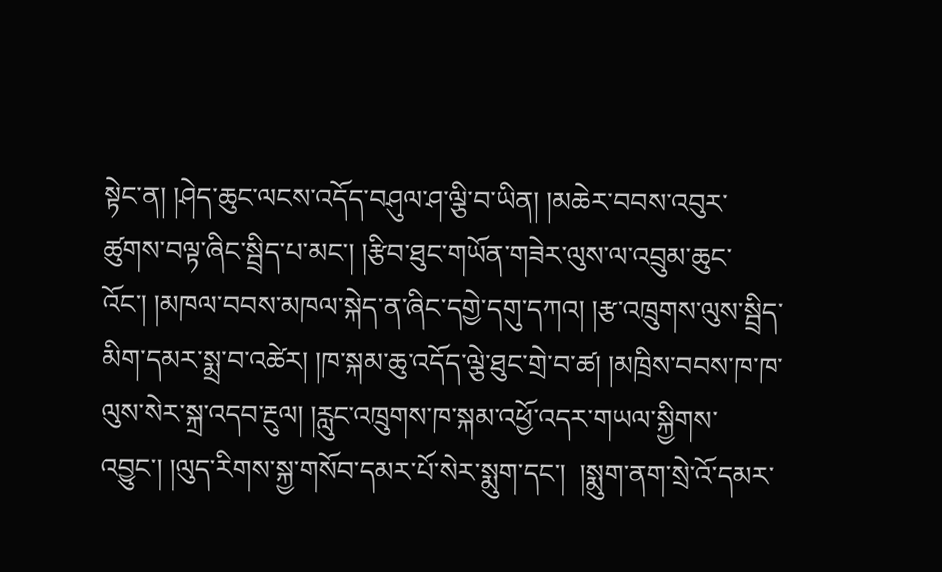སྟེང་ན། །ཤེད་ཆུང་ལངས་འདོད་བཤུལ་ཤ་ལྕི་བ་ཡིན། །མཆེར་བབས་འབུར་ཚུགས་བལྟ་ཞིང་སྦྲིད་པ་མང་། །རྩིབ་ཐུང་གཡོན་གཟེར་ལུས་ལ་འབྲུམ་ཆུང་འོང་། །མཁལ་བབས་མཁལ་སྐེད་ན་ཞིང་དགྱེ་དགུ་དཀའ། །རྩ་འཁྲུགས་ལུས་སྦྲིད་མིག་དམར་སྨྲ་བ་འཚེར། །ཁ་སྐམ་ཆུ་འདོད་ལྕེ་ཐུང་གྲེ་བ་ཚ། །མཁྲིས་བབས་ཁ་ཁ་ལུས་སེར་སྐྲ་འདབ་རྔུལ། །རླུང་འཁྲུགས་ཁ་སྐམ་འཕྱོ་འདར་གཡལ་སྐྱིགས་འབྱུང་། །ལུད་རིགས་སྐྱ་གསོབ་དམར་པོ་སེར་སྨུག་དང་།  །སྨུག་ནག་སྲེ་འོ་དམར་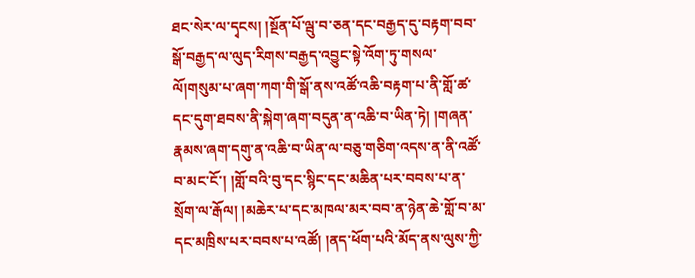ཐང་སེར་ལ་དྭངས། །སྔོན་པོ་ལྦུ་བ་ཅན་དང་བརྒྱད་དུ་བརྟག་བབ་སྒོ་བརྒྱད་ལ་ལུད་རིགས་བརྒྱད་འབྱུང་སྟེ་འོག་ཏུ་གསལ་ལོ།གསུམ་པ་ཞག་ཀག་གི་སྒོ་ནས་འཚོ་འཆི་བརྟག་པ་ནི་གློ་ཚ་དང་དུག་ཐབས་ནི་སྐེག་ཞག་བདུན་ན་འཆི་བ་ཡིན་ཏེ། །གཞན་རྣམས་ཞག་དགུ་ན་འཆི་བ་ཡིན་ལ་བཅུ་གཅིག་འདས་ན་ནི་འཚོ་བ་མང་ངོ་། །གློ་བའི་བུ་དང་སྙིང་དང་མཆིན་པར་བབས་པ་ན་སྲོག་ལ་རྒོལ། །མཆེར་པ་དང་མཁལ་མར་བབ་ན་ཉེན་ཆེ་གློ་བ་མ་དང་མཁྲིས་པར་བབས་པ་འཚོ། །ནད་ཕོག་པའི་མོད་ནས་ལུས་ཀྱི་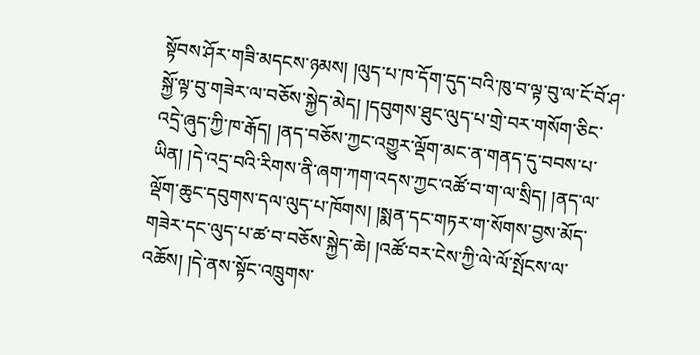སྟོབས་ཤོར་གཟི་མདངས་ཉམས། །ལུད་པ་ཁ་དོག་དུད་བའི་ཁུ་བ་ལྟ་བུ་ལ་ངོ་བོ་ཤ་སྐྱོ་ལྟ་བུ་གཟེར་ལ་བཅོས་སྐྱེད་མེད། །དབུགས་ཐུང་ལུད་པ་གྲེ་བར་གསོག་ཅིང་འདྲེ་ཞུད་ཀྱི་ཁ་རྒོད། །ནད་བཅོས་ཀྱང་འགྱུར་ལྡོག་མང་ན་གནད་དུ་བབས་པ་ཡིན། །དེ་འདྲ་བའི་རིགས་ནི་ཞག་ཀག་འདས་ཀྱང་འཚོ་བ་ག་ལ་སྲིད། །ནད་ལ་ལྡོག་ཆུང་དབུགས་དལ་ལུད་པ་ཁོགས། །སྨན་དང་གཏར་ག་སོགས་བྱས་མོད་གཟེར་དང་ལུད་པ་ཚ་བ་བཅོས་སྐྱེད་ཆེ། །འཚོ་བར་ངེས་ཀྱི་ལེ་ལོ་སྤོངས་ལ་འཆོས། །དེ་ནས་སྟོང་འཁྲུགས་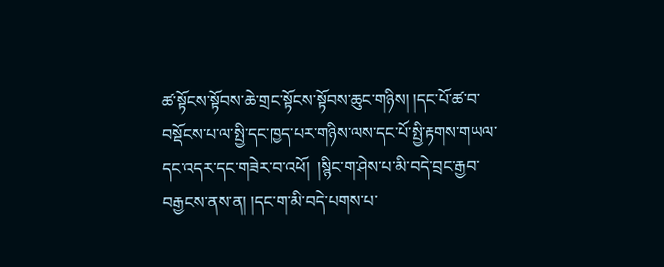ཚ་སྟོངས་སྟོབས་ཆེ་གྲང་སྟོངས་སྟོབས་ཆུང་གཉིས། །དང་པོ་ཚ་བ་བསྡོངས་པ་ལ་སྤྱི་དང་ཁྱད་པར་གཉིས་ལས་དང་པོ་སྤྱི་རྟགས་གཡལ་དང་འདར་དང་གཟེར་བ་འཕོ།  །སྙིང་ག་ཤེས་པ་མི་བདེ་བྲང་རྒྱབ་བརྒྱངས་ནས་ན། །དང་ག་མི་བདེ་པགས་པ་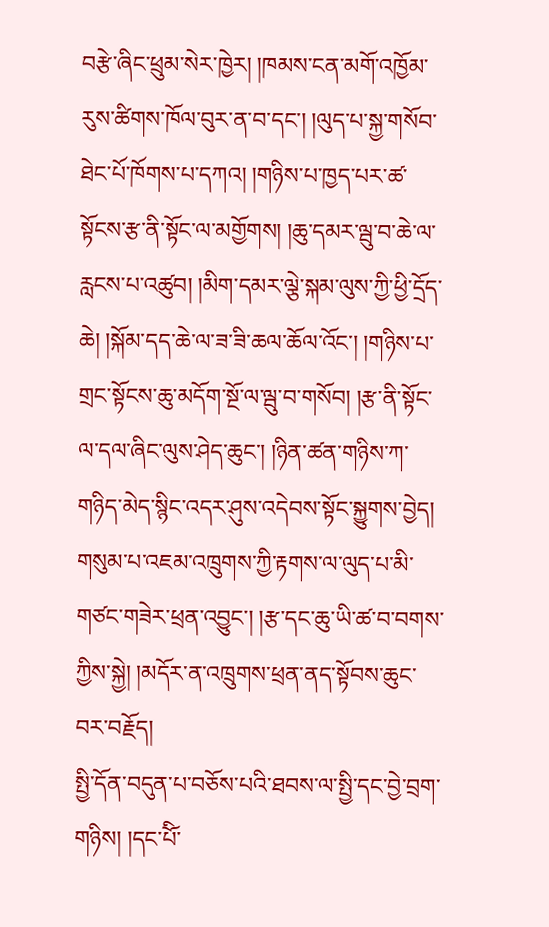བརྩེ་ཞིང་ཕྲུམ་སེར་ཁྱེར། །ཁམས་ངན་མགོ་འཁྱོམ་རུས་ཚིགས་ཁོལ་བུར་ན་བ་དང་། །ལུད་པ་སྐྱ་གསོབ་ཐེང་པོ་ཁོགས་པ་དཀའ། །གཉིས་པ་ཁྱད་པར་ཚ་སྟོངས་རྩ་ནི་སྟོང་ལ་མགྱོགས། །ཆུ་དམར་ལྦུ་བ་ཆེ་ལ་རླངས་པ་འཚུབ། །མིག་དམར་ལྕེ་སྐམ་ལུས་ཀྱི་ཕྱི་དྲོད་ཆེ། །སྐོམ་དད་ཆེ་ལ་ཟ་ཟི་ཆལ་ཆོལ་འོང་། །གཉིས་པ་གྲང་སྟོངས་ཆུ་མདོག་སྔོ་ལ་ལྦུ་བ་གསོབ། །རྩ་ནི་སྟོང་ལ་དལ་ཞིང་ལུས་ཤེད་ཆུང་། །ཉིན་ཚན་གཉིས་ཀ་གཉིད་མེད་སྙིང་འདར་ཤུས་འདེབས་སྟོང་སྐྱུགས་བྱེད། གསུམ་པ་འཇམ་འཁྲུགས་ཀྱི་རྟགས་ལ་ལུད་པ་མི་གཙང་གཟེར་ཕྲན་འབྱུང་། །རྩ་དང་ཆུ་ཡི་ཚ་བ་བགས་ཀྱིས་སྐྱེ། །མདོར་ན་འཁྲུགས་ཕྲན་ནད་སྟོབས་ཆུང་བར་བརྗོད།
སྤྱི་དོན་བདུན་པ་བཅོས་པའི་ཐབས་ལ་སྤྱི་དང་བྱེ་བྲག་གཉིས། །དང་པོི་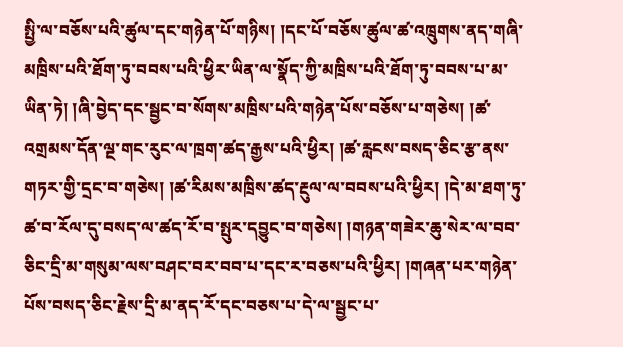སྤྱི་ལ་བཅོས་པའི་ཚུལ་དང་གཉེན་པོ་གཉིས། །དང་པོ་བཅོས་ཚུལ་ཚ་འཁྲུགས་ནད་གཞི་མཁྲིས་པའི་ཐོག་ཏུ་བབས་པའི་ཕྱིར་ཡིན་ལ་སྣོད་ཀྱི་མཁྲིས་པའི་ཐོག་ཏུ་བབས་པ་མ་ཡིན་ཏེ། །ཞི་བྱེད་དང་སྦྱང་བ་སོགས་མཁྲིས་པའི་གཉེན་པོས་བཅོས་པ་གཅེས། །ཚ་འགྲམས་དོན་ལྔ་གང་རུང་ལ་ཁྲག་ཚད་རྒྱས་པའི་ཕྱིར། །ཚ་རླངས་བསད་ཅིང་རྩ་ནས་གཏར་གྱི་དྲང་བ་གཅེས། །ཚ་རིམས་མཁྲིས་ཚད་རྔུལ་ལ་བབས་པའི་ཕྱིར། །དེ་མ་ཐག་ཏུ་ཚ་བ་རོལ་དུ་བསད་ལ་ཚད་རོ་བ་སྤུར་དབྱུང་བ་གཅེས། །གཉན་གཟེར་ཆུ་སེར་ལ་བབ་ཅིང་དྲི་མ་གསུམ་ལས་བཤང་བར་བབ་པ་དང་ར་བཅས་པའི་ཕྱིར། །གཞན་པར་གཉེན་པོས་བསད་ཅིང་རྗེས་དྲི་མ་ནད་རོ་དང་བཅས་པ་དེ་ལ་སྦྱང་པ་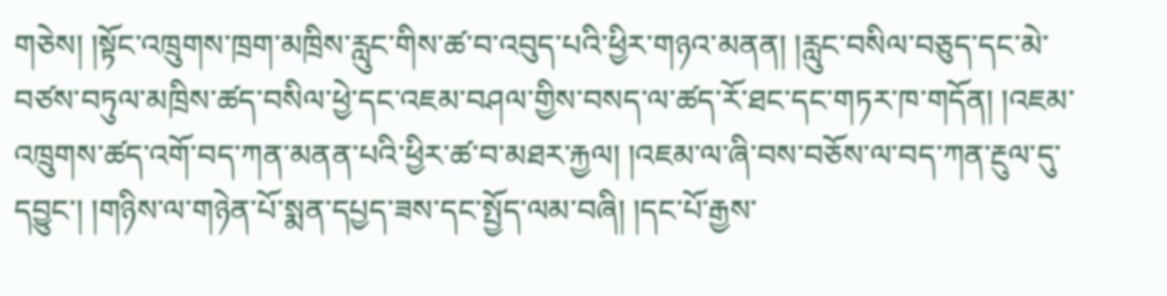གཅེས། །སྟོང་འཁྲུགས་ཁྲག་མཁྲིས་རླུང་གིས་ཚ་བ་འབུད་པའི་ཕྱིར་གཉའ་མནན། །རླུང་བསིལ་བཅུད་དང་མེ་བཙས་བཏུལ་མཁྲིས་ཚད་བསིལ་ཕྱེ་དང་འཇམ་བཤལ་གྱིས་བསད་ལ་ཚད་རོ་ཐང་དང་གཏར་ཁ་གདོན། །འཇམ་འཁྲུགས་ཚད་འགོ་བད་ཀན་མནན་པའི་ཕྱིར་ཚ་བ་མཐར་རྐྱལ། །འཇམ་ལ་ཞི་བས་བཅོས་ལ་བད་ཀན་རྔུལ་དུ་དབྱུང་། །གཉིས་ལ་གཉེན་པོ་སྨན་དཔྱད་ཟས་དང་སྤྱོད་ལམ་བཞི། །དང་པོ་རྒྱས་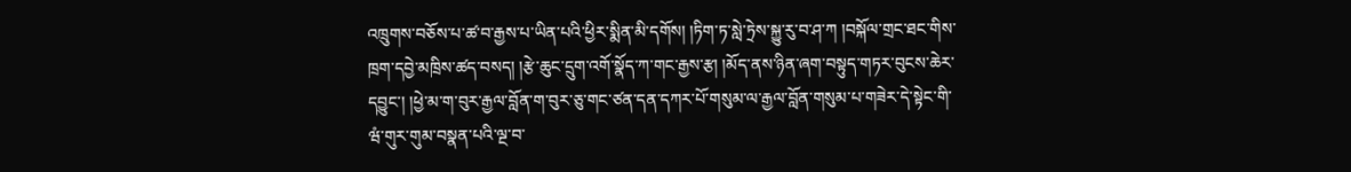འཁྲུགས་བཅོས་པ་ཚ་བ་རྒྱས་པ་ཡིན་པའི་ཕྱིར་སྨིན་མི་དགོས། །ཏིག་ཏ་སླེ་ཏྲེས་སྐྱུ་རུ་བ་ཤ་ཀ །བསྐོལ་གྲང་ཐང་གིས་ཁྲག་དབྱེ་མཁྲིས་ཚད་བསད། །རྩེ་ཆུང་དྲུག་འགོ་སྣོད་ཀ་གང་རྒྱས་རྩ། །མོད་ནས་ཉིན་ཞག་བསྟུད་གཏར་བུངས་ཆེར་དབྱུང་། །ཕྱེ་མ་ག་བུར་རྒྱལ་བློན་ག་བུར་ཅུ་གང་ཙན་དན་དཀར་པོ་གསུམ་ལ་རྒྱལ་བློན་གསུམ་པ་གཟེར་དེ་སྟེང་གི་ཝཾ་གུར་གུམ་བསྣན་པའི་ལྔ་བ་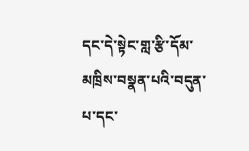དང་དེ་སྟེང་གླ་རྩི་དོམ་མཁྲིས་བསྣན་པའི་བདུན་པ་དང་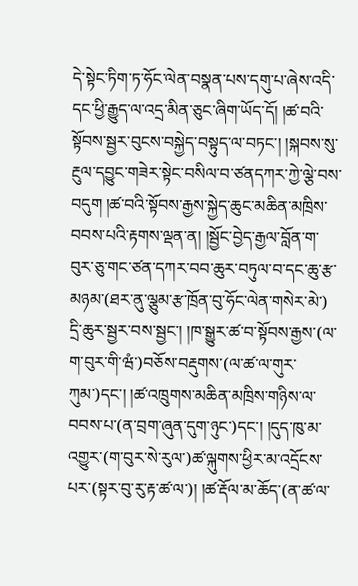དེ་སྟེང་ཏིག་ཏ་ཧོང་ལེན་བསྣན་པས་དགུ་པ་ཞེས་འདི་དང་ཕྱི་རྒྱུད་ལ་འདྲ་མིན་ཅུང་ཞིག་ཡོད་དོ། །ཚ་བའི་སྟོབས་སྦྱར་བུངས་བསྐྱེད་བསྟུད་ལ་བཏང་། །སྐབས་སུ་རྔུལ་དབྱུང་གཟེར་སྟེང་བསིལ་བ་ཙནདཀར་ཀྱེ་ལྕེ་བས་བདུག །ཚ་བའི་སྟོབས་རྒྱས་སྐྱེད་ཆུང་མཆིན་མཁྲིས་བབས་པའི་རྟགས་ལྡན་ན། །སྦྱོང་བྱེད་རྒྱལ་བློན་ག་བུར་ཅུ་གང་ཙན་དཀར་བབ་ཆུར་བཏུལ་བ་དང་ཆུ་རྩ་མཉམ་(ཐར་ནུ་ལྕུམ་རྩ་ཁྲོན་བུ་ཧོང་ལེན་གསེར་མེ་) དྲི་ཆུར་སྦྱར་བས་སྦྱང་། །ཁ་སྒྱུར་ཚ་བ་སྟོབས་རྒྱས་(ལ་ག་བུར་གི་ཝཾ་)བཅོས་བརྡུགས་(ལ་ཚ་ལ་གུར་ཀུམ་)དང་། །ཚ་འཁྲུགས་མཆིན་མཁྲིས་གཉིས་ལ་བབས་པ་(ན་བྲག་ཞུན་དུག་ཉུང་)དང་། །དུད་ཁུ་མ་འགྱུར་(ག་བུར་སེ་རུལ་)ཚ་ལྐུགས་ཕྱིར་མ་འདྲོངས་པར་(སྟར་བུ་རུ་རྟ་ཚ་ལ་)། །ཚ་རྡོལ་མ་ཆོད་(ན་ཚ་ལ་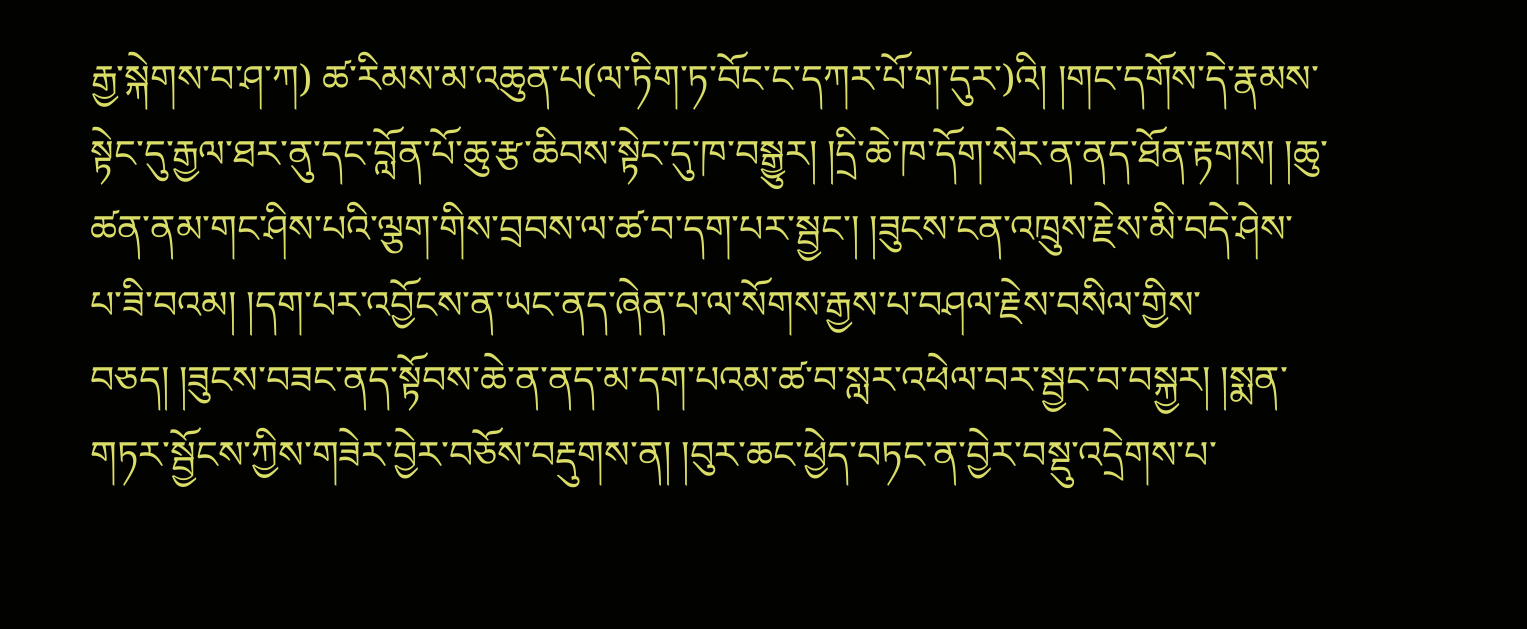རྒྱ་སྐེགས་བ་ཤ་ཀ) ཚ་རིམས་མ་འཆུན་པ(ལ་ཏིག་ཏ་བོང་ང་དཀར་པོ་ག་དུར་)འི། །གང་དགོས་དེ་རྣམས་སྟེང་དུ་རྒྱལ་ཐར་ནུ་དང་བློན་པོ་ཆུ་རྩ་ཆིབས་སྟེང་དུ་ཁ་བསྒྱུར། །དྲི་ཆེ་ཁ་དོག་སེར་ན་ནད་ཐོན་རྟགས། །ཆུ་ཚན་ནམ་གང་ཤིས་པའི་ལྕག་གིས་བྲབས་ལ་ཚ་བ་དག་པར་སྦྱང་། །ཟུངས་ངན་འཁྲུས་རྗེས་མི་བདེ་ཤེས་པ་ཟི་བའམ། །དག་པར་འབྱོངས་ན་ཡང་ནད་ཞེན་པ་ལ་སོགས་རྒྱས་པ་བཤལ་རྗེས་བསིལ་གྱིས་བཅད། །ཟུངས་བཟང་ནད་སྟོབས་ཆེ་ན་ནད་མ་དག་པའམ་ཚ་བ་སླར་འཕེལ་བར་སྦྱང་བ་བསྐྱར། །སྨན་གཏར་སྦྱོངས་ཀྱིས་གཟེར་བྱེར་བཅོས་བརྡུགས་ན། །བུར་ཆང་ཕྱེད་བཏང་ན་བྱེར་བསྡུ་འདྲེགས་པ་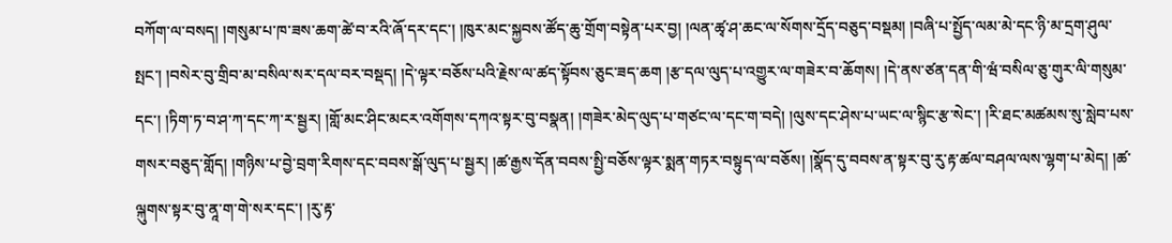བཀོག་ལ་བསད། །གསུམ་པ་ཁ་ཟས་ཆག་ཚེ་བ་རའི་ཞོ་དར་དང་། །ཁུར་མང་སྐྱབས་ཚོད་ཆུ་གྲོག་བསྟེན་པར་བྱ། །ལན་ཚྭ་ཤ་ཆང་ལ་སོགས་དྲོད་བཅུད་བསྡམ། །བཞི་པ་སྤྱོད་ལམ་མེ་དང་ཉི་མ་དྲག་ཤུལ་སྤང་། །བསེར་བུ་གྲིབ་མ་བསིལ་སར་དལ་བར་བསྡད། །དེ་ལྟར་བཅོས་པའི་རྗེས་ལ་ཚད་སྟོབས་ཅུང་ཟད་ཆག །རྩ་དལ་ལུད་པ་འགྱུར་ལ་གཟེར་བ་ཆོགས། །དེ་ནས་ཙན་དན་གི་ཝཾ་བསིལ་ཅུ་གུར་ལི་གསུམ་དང་། །ཏིག་ཏ་བ་ཤ་ཀ་དང་ཀ་ར་སྦྱར། །གློ་མང་ཤིང་མངར་འགོགས་དཀའ་སྟར་བུ་བསྣན། །གཟེར་མེད་ལུད་པ་གཙང་ལ་དང་ག་བདེ། །ལུས་དང་ཤེས་པ་ཡང་ལ་སྙིང་རྩ་སེང་། །རི་ཐང་མཚམས་སུ་སླེབ་པས་གསར་བཅུད་གློད། །གཉིས་པ་བྱེ་བྲག་རིགས་དང་བབས་སྒོ་ལུད་པ་སྦྱར། །ཚ་རྒྱས་དོན་བབས་སྤྱི་བཅོས་ལྟར་སྨན་གཏར་བསྟུད་ལ་བཅོས། །སྣོད་དུ་བབས་ན་སྟར་བུ་རུ་རྟ་ཚལ་བཤལ་ལས་ལྷག་པ་མེད། །ཚ་ལྐུགས་སྟར་བུ་ནཱ་ག་གེ་སར་དང་། །རུ་རྟ་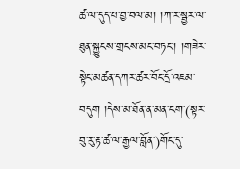ཚ་ལ་དུད་པ་བྱ་བལ་མ། །ཀ་ར་སྦྱར་ལ་ཐུན་སྐྱུངས་གྲངས་མང་བཏང་། །གཟེར་སྟེང་མཚན་དཀར་ཚར་བོང་དྲོ་འཇམ་བདུག །དེས་མ་ཐོན་ན་མན་ངག་(སྟར་བུ་རུ་རྟ་ཚ་ལ་རྒྱལ་བློན་)གོང་དུ་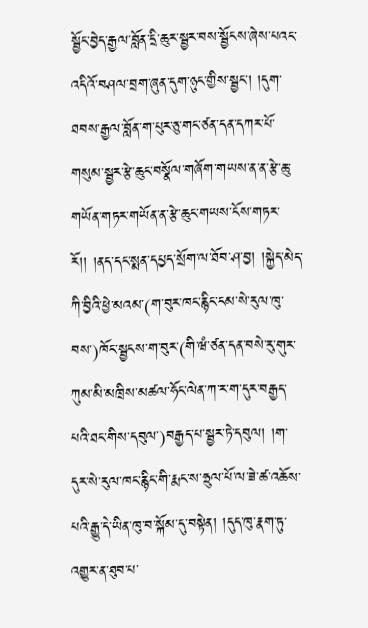སྦྱོང་བྱེད་རྒྱལ་བློན་དྲི་ཆུར་སྦྱར་བས་སྦྱོངས་ཞེས་པའང་འདིའོ་བཤལ་བྲག་ཞུན་དུག་ཉུང་གྱིས་སྦྱང་། །དུག་ཐབས་རྒྱལ་བློན་ག་པུར་ཅུ་གང་ཙན་དན་དཀར་པོ་གསུམ་སྦྱར་རྩེ་ཆུང་བསྣོལ་གཞོག་གཡས་ན་ན་རྩེ་ཆུ་གཡོན་གཏར་གཡོན་ན་རྩེ་ཆུང་གཡས་ངོས་གཏར་རོ།། །ནད་དང་སྨན་དཔྱད་སྲོག་ལ་ཐོབ་ཤ་བྱ། །སྐྱེད་མེད་ཀི་བྱིའི་ཕྱེ་མའམ་(ག་བུར་ཁང་རྙིང་ངམ་སེ་རུལ་ཁུ་བས་)ཁོང་སྦྱངས་ག་བུར་(གི་ཝཾ་ཙན་དན་བསེ་རུ་གུར་ཀུམ་མི་མཁྲིས་མཚལ་ཧོང་ལེན་ཀ་ར་ག་དུར་བརྒྱད་པའི་ཐང་གིས་དབུལ་)བརྒྱད་པ་སྦྱར་ཏེ་དབུལ། །ག་དུར་སེ་རུལ་ཁང་རྙིང་གི་རྨང་ས་ཧྲུལ་པོ་ལ་ཟེ་ཚ་འཆོས་པའི་རྒྱུ་དེ་ཡིན་ཁུ་བ་སྐོམ་དུ་བསྟེན། །དུད་ཁུ་རྣག་ཏུ་འགྱུར་ན་ཐུབ་པ་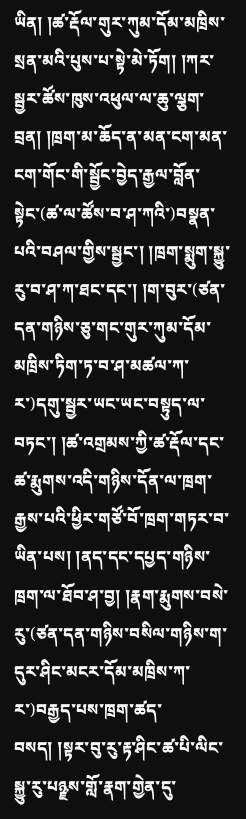ཡིན། །ཚ་རྡོལ་གུར་ཀུམ་དོམ་མཁྲིས་སྲན་མའི་པུས་པ་སྟེ་མེ་ཏོག། །ཀར་སྦྱར་ཚོས་ཁུས་འཕུལ་ལ་ཆུ་ལྕག་བྲན། །ཁྲག་མ་ཆོད་ན་མན་ངག་མན་ངག་གོང་གི་སྦྱོང་བྱེད་རྒྱལ་བློན་སྟེང་(ཚ་ལ་ཚོས་བ་ཤ་ཀའི་)བསྣན་པའི་བཤལ་གྱིས་སྦྱང་། །ཁྲག་སྨུག་སྐྱུ་རུ་བ་ཤ་ཀ་ཐང་དང་། །ག་བུར་(ཙན་དན་གཉིས་ཅུ་གང་གུར་ཀུམ་དོམ་མཁྲིས་ཏིག་ཏ་བ་ཤ་མཚལ་ཀ་ར་)དགུ་སྦྱར་ཡང་ཡང་བསྟུད་ལ་བཏང་། །ཚ་འགྲམས་ཀྱི་ཚ་རྡོལ་དང་ཚ་རྨུགས་འདི་གཉིས་དོན་ལ་ཁྲག་རྒྱས་པའི་ཕྱིར་གཙོ་བོ་ཁྲག་གཏར་བ་ཡིན་པས། །ནད་དང་དཔྱད་གཉིས་ཁྲག་ལ་ཐོབ་ཤ་བྱ། །རྣག་རྨུགས་བསེ་རུ་(ཙན་དན་གཉིས་བསིལ་གཉིས་ག་དུར་ཤིང་མངར་དོམ་མཁྲིས་ཀ་ར་)བརྒྱད་པས་ཁྲག་ཚད་བསད། །སྟར་བུ་རུ་རྟ་ཤིང་ཚ་པི་ལིང་སྐྱུ་རུ་པཉྫས་གློ་རྣག་གྱེན་དུ་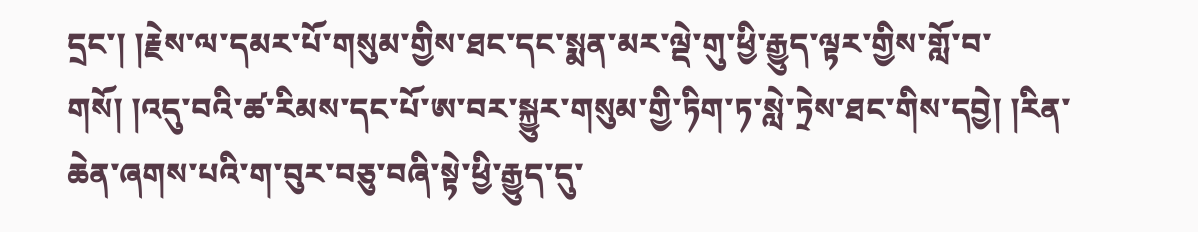དྲང་། །རྗེས་ལ་དམར་པོ་གསུམ་གྱིས་ཐང་དང་སྨན་མར་ལྡེ་གུ་ཕྱི་རྒྱུད་ལྟར་གྱིས་གློ་བ་གསོ། །འདུ་བའི་ཚ་རིམས་དང་པོ་ཨ་བར་སྐྱུར་གསུམ་གྱི་ཏིག་ཏ་སླེ་ཏྲེས་ཐང་གིས་དབྱེ། །རིན་ཆེན་ཞགས་པའི་ག་བུར་བཅུ་བཞི་སྟེ་ཕྱི་རྒྱུད་དུ་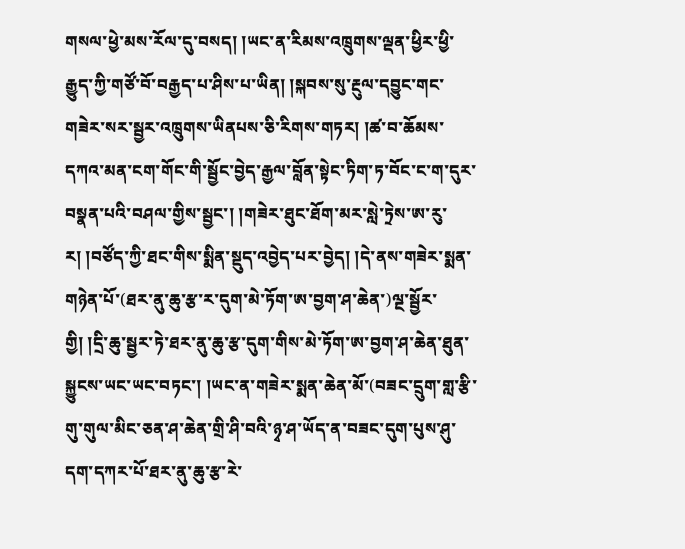གསལ་ཕྱེ་མས་རོལ་དུ་བསད། །ཡང་ན་རིམས་འཁྲུགས་ལྡན་ཕྱིར་ཕྱི་རྒྱུད་ཀྱི་གཙོ་བོ་བརྒྱད་པ་ཤིས་པ་ཡིན། །སྐབས་སུ་རྔུལ་དབྱུང་གང་གཟེར་སར་སྦྱར་འཁྲུགས་ཡིནཔས་ཅི་རིགས་གཏར། །ཚ་བ་ཆོམས་དཀའ་མན་ངག་གོང་གི་སྦྱོང་བྱེད་རྒྱལ་བློན་སྟེང་ཏིག་ཏ་བོང་ང་ག་དུར་བསྣན་པའི་བཤལ་གྱིས་སྦྱང་། །གཟེར་ཐུང་ཐོག་མར་སླེ་ཏྲེས་ཨ་རུ་ར། །བཙོད་ཀྱི་ཐང་གིས་སྨིན་སྡུད་འབྱེད་པར་བྱེད། །དེ་ནས་གཟེར་སྨན་གཉེན་པོ་(ཐར་ནུ་ཆུ་རྩ་ར་དུག་མེ་ཏོག་ཨ་བྱག་ཤ་ཆེན་)ལྔ་སྦྱོར་གྱི། །དྲི་ཆུ་སྦྱར་ཏེ་ཐར་ནུ་ཆུ་རྩ་དུག་གིས་མེ་ཏོག་ཨ་བྱག་ཤ་ཆེན་ཐུན་སྐྱུངས་ཡང་ཡང་བཏང་། །ཡང་ན་གཟེར་སྨན་ཆེན་མོ་(བཟང་དྲུག་གླ་རྩི་གུ་གུལ་མིང་ཅན་ཤ་ཆེན་གྲི་ཤི་བའི་ཉྭ་ཤ་ཡོད་ན་བཟང་དུག་པུས་ཤུ་དག་དཀར་པོ་ཐར་ནུ་ཆུ་རྩ་རེ་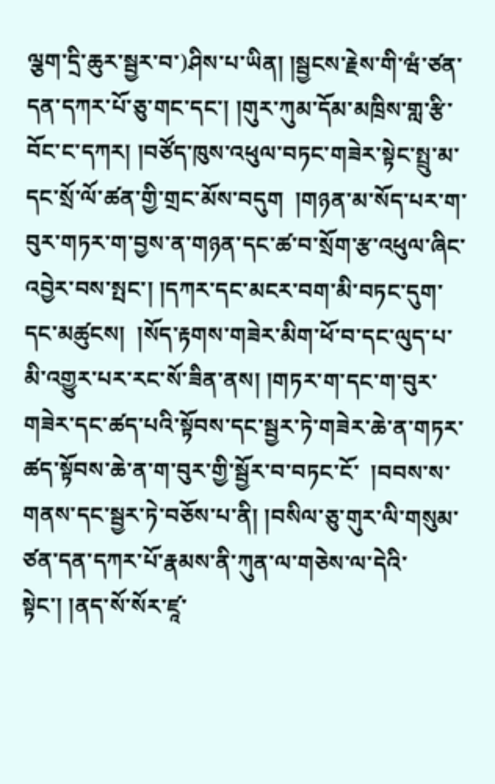ལྕག་དྲི་ཆུར་སྦྱར་བ་)ཤིས་པ་ཡིན། །སྦྱངས་རྗེས་གི་ཝཾ་ཙན་དན་དཀར་པོ་ཅུ་གང་དང་། །གུར་ཀུམ་དོམ་མཁྲིས་གླ་རྩི་བོང་ང་དཀར། །བཙོད་ཁུས་འཕུལ་བཏང་གཟེར་སྟེང་སྤྲུ་མ་དང་སྲོ་ལོ་ཚན་གྱི་གྲང་མོས་བདུག  །གཉན་མ་སོད་པར་ག་བུར་གཏར་ག་བྱས་ན་གཉན་དང་ཚ་བ་སྲོག་རྩ་འཕུལ་ཞིང་འབྱེར་བས་སྤང་། །དཀར་དང་མངར་བག་མི་བཏང་དུག་དང་མཚུངས།  །སོད་རྟགས་གཟེར་མིག་ཕོ་བ་དང་ལུད་པ་མི་འགྱུར་པར་རང་སོ་ཟིན་ནས། །གཏར་ག་དང་ག་བུར་གཟེར་དང་ཚད་པའི་སྟོབས་དང་སྦྱར་ཏེ་གཟེར་ཆེ་ན་གཏར་ཚད་སྟོབས་ཆེ་ན་ག་བུར་གྱི་སྦྱོར་བ་བཏང་ངོ་  །བབས་ས་གནས་དང་སྦྱར་ཏེ་བཅོས་པ་ནི། །བསིལ་ཅུ་གུར་ལི་གསུམ་ཙན་དན་དཀར་པོ་རྣམས་ནི་ཀུན་ལ་གཅེས་ལ་དེའི་སྟེང་། །ནད་སོ་སོར་ཛཱ་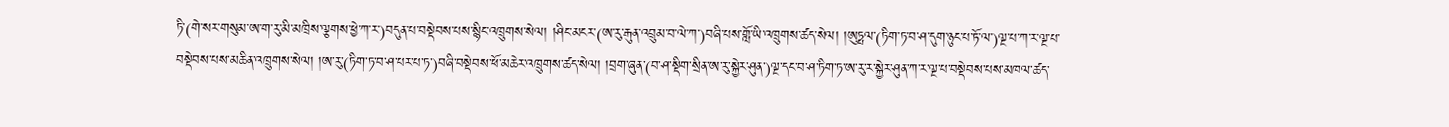ཏི་(གེ་སར་གསུམ་ཨ་ག་རུ་མི་མཁྲིས་ལྕགས་ཕྱེ་ཀ་ར་)བདུན་པ་བསྡེབས་པས་སྙིང་འཁྲུགས་སེལ། །ཤིང་མངར་(ཨ་རུ་རྒུན་འབྲུམ་བ་ལེ་ཀ་)བཞི་པས་གློ་ཡི་འཁྲུགས་ཚད་སེལ། །ཨུཏྤལ་(ཏིག་ཏ་བ་ཤ་དུག་ཉུང་པ་ཏོ་ལ་)ལྔ་པ་ཀ་ར་ལྔ་པ་བསྡེབས་པས་མཆིན་འཁྲུགས་སེལ། །ཨ་རུ་(ཏིག་ཏ་བ་ཤ་པར་པ་ཏ་)བཞི་བསྡེབས་ཕོ་མཆེར་འཁྲུགས་ཚད་སེལ། །བྲག་ཞུན་(བ་ཤ་སྡིག་སྲིན་ཨ་རུ་སྐྱེར་ཤུན་)ལྔ་དང་བ་ཤ་ཏིག་ཏ་ཨ་རུ་ར་སྐྱེར་ཤུན་ཀ་ར་ལྔ་པ་བསྡེབས་པས་མཁལ་ཚད་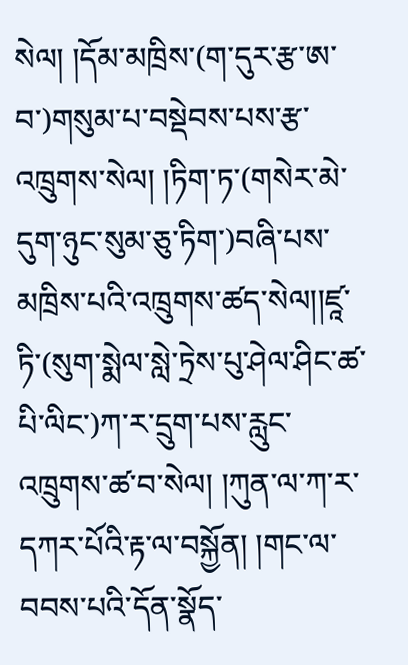སེལ། །དོམ་མཁྲིས་(ག་དུར་རྩ་ཨ་བ་)གསུམ་པ་བསྡེབས་པས་རྩ་འཁྲུགས་སེལ། །ཏིག་ཏ་(གསེར་མེ་དུག་ཉུང་སུམ་ཅུ་ཏིག་)བཞི་པས་མཁྲིས་པའི་འཁྲུགས་ཚད་སེལ།།ཛཱ་ཏི་(སུག་སྨེལ་སླེ་ཏྲེས་པུ་ཤེལ་ཤིང་ཚ་པི་ལིང་)ཀ་ར་དྲུག་པས་རླུང་འཁྲུགས་ཚ་བ་སེལ། །ཀུན་ལ་ཀ་ར་དཀར་པོའི་རྟ་ལ་བསྐྱོན། །གང་ལ་བབས་པའི་དོན་སྣོད་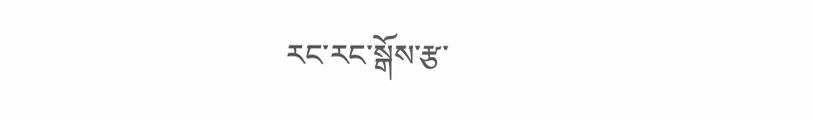རང་རང་སྒོས་རྩ་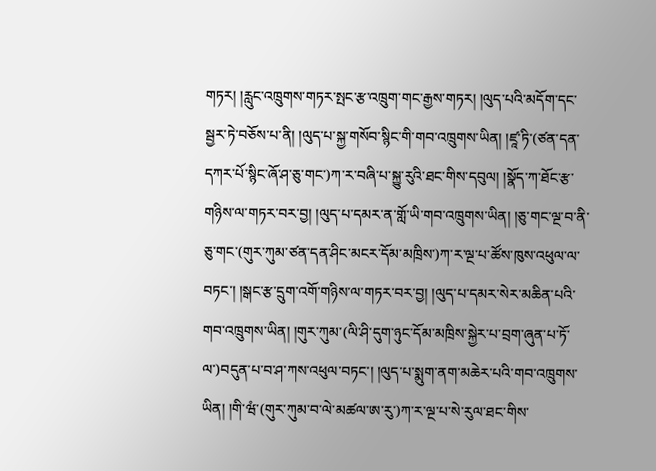གཏར། །རླུང་འཁྲུགས་གཏར་སྤང་རྩ་འཁྲུག་གང་རྒྱས་གཏར། །ལུད་པའི་མདོག་དང་སྦྱར་ཏེ་བཅོས་པ་ནི། །ལུད་པ་སྐྱ་གསོབ་སྙིང་གི་གབ་འཁྲུགས་ཡིན། །ཛཱ་ཏི་(ཙན་དན་དཀར་པོ་སྙིང་ཞོ་ཤ་ཅུ་གང་)ཀ་ར་བཞི་པ་སྐྱུ་རུའི་ཐང་གིས་དབུལ། །སྣོད་ཀ་ཐོང་རྩ་གཉིས་ལ་གཏར་བར་བྱ། །ལུད་པ་དམར་ན་གློ་ཡི་གབ་འཁྲུགས་ཡིན། །ཅུ་གང་ལྔ་བ་ནི་ཅུ་གང་(གུར་ཀུམ་ཙན་དན་ཤིང་མངར་དོམ་མཁྲིས་)ཀ་ར་ལྔ་པ་ཚོས་ཁུས་འཕུལ་ལ་བཏང་། །སྒང་རྩ་དྲུག་འགོ་གཉིས་ལ་གཏར་བར་བྱ། །ལུད་པ་དམར་སེར་མཆིན་པའི་གབ་འཁྲུགས་ཡིན། །གུར་ཀུམ་(ལི་ཤི་དུག་ཉུང་དོམ་མཁྲིས་སྐྱེར་པ་བྲག་ཞུན་པ་ཏོ་ལ་)བདུན་པ་བ་ཤ་ཀས་འཕུལ་བཏང་། །ལུད་པ་སྨུག་ནག་མཆེར་པའི་གབ་འཁྲུགས་ཡིན། །གི་ཝཾ་(གུར་ཀུམ་བ་ལེ་མཚལ་ཨ་རུ་)ཀ་ར་ལྔ་པ་སེ་རུལ་ཐང་གིས་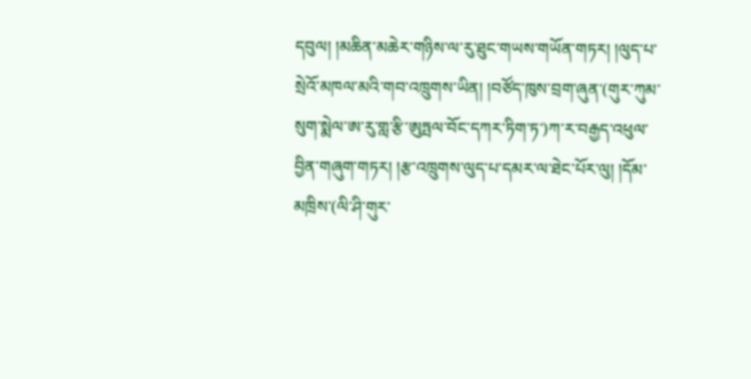དབུལ། །མཆིན་མཆེར་གཉིས་ལ་རུ་ཐུང་གཡས་གཡོན་གཏར། །ལུད་པ་སྲེའོ་མཁལ་མའི་གབ་འཁྲུགས་ཡིན། །བཙོད་ཁུས་བྲག་ཞུན་(གུར་ཀུམ་སུག་སྨེལ་ཨ་རུ་གླ་རྩི་ཨུཏྤལ་བོང་དཀར་ཏིག་ཏ་)ཀ་ར་བརྒྱད་འཕུལ་བྱིན་གཞུག་གཏར། །རྩ་འཁྲུགས་ལུད་པ་དམར་ལ་ཐེང་པོར་ལུ། །དོམ་མཁྲིས་(ལི་ཤི་གུར་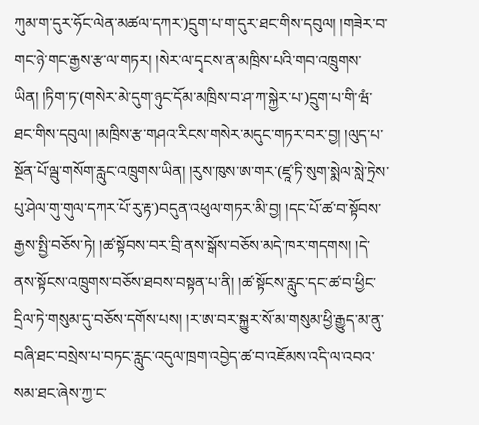ཀུམ་ག་དུར་ཧོང་ལེན་མཚལ་དཀར་)དྲུག་པ་ག་དུར་ཐང་གིས་དབུལ། །གཟེར་བ་གང་ཉེ་གང་རྒྱས་རྩ་ལ་གཏར། །སེར་ལ་དྭངས་ན་མཁྲིས་པའི་གབ་འཁྲུགས་ཡིན། །ཏིག་ཏ་(གསེར་མེ་དུག་ཉུང་དོམ་མཁྲིས་བ་ཤ་ཀ་སྐྱེར་པ་)དྲུག་པ་གི་ཝཾ་ཐང་གིས་དབུལ། །མཁྲིས་རྩ་གཤའ་རིངས་གསེར་མདུང་གཏར་བར་བྱ། །ལུད་པ་སྔོན་པོ་ལྦུ་གསོག་རླུང་འཁྲུགས་ཡིན། །རུས་ཁུས་ཨ་གར་(ཛཱ་ཏི་སུག་སྨེལ་སླེ་ཏྲེས་པུ་ཤེལ་གུ་གུལ་དཀར་པོ་རུ་རྟ་)བདུན་འཕུལ་གཏར་མི་བྱ། །དང་པོ་ཚ་བ་སྟོབས་རྒྱས་སྤྱི་བཅོས་ཏེ། །ཚ་སྟོབས་བར་བྲི་ནས་སྒོས་བཅོས་མདེ་ཁར་གདགས། །དེ་ནས་སྟོངས་འཁྲུགས་བཅོས་ཐབས་བསྟན་པ་ནི། །ཚ་སྟོངས་རླུང་དང་ཚ་བ་ཕྱིང་དྲིལ་ཏེ་གསུམ་དུ་བཅོས་དགོས་པས། །ར་ཨ་བར་སྐྱུར་སོ་མ་གསུམ་ཕྱི་རྒྱུད་མ་ནུ་བཞི་ཐང་བསྲེས་པ་བཏང་རླུང་འདུལ་ཁྲག་འབྱེད་ཚ་བ་འཇོམས་འདི་ལ་འབའ་སམ་ཐང་ཞེས་ཀྱ་ང་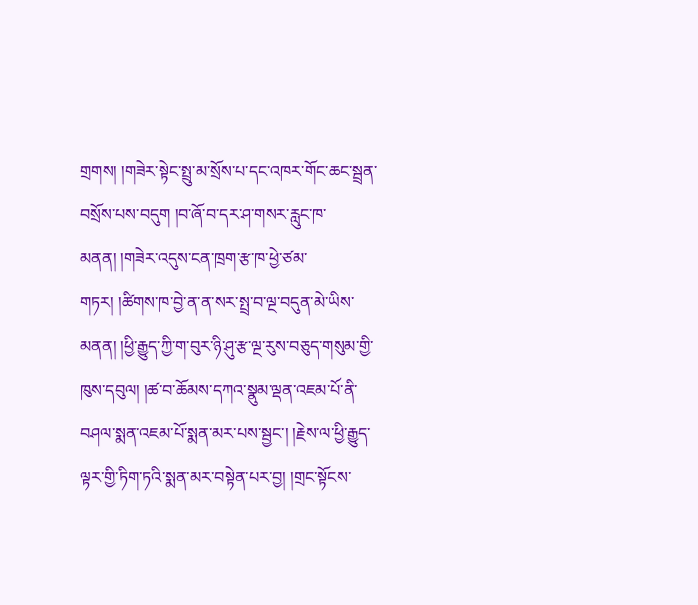གྲགས། །གཟེར་སྟེང་སྤྲུ་མ་སྲོས་པ་དང་འཁར་གོང་ཆང་སྦྲན་བསྲོས་པས་བདུག །བ་ཞོ་བ་དར་ཤ་གསར་རླུང་ཁ་མནན། །གཟེར་འདུས་ངན་ཁྲག་རྩ་ཁ་ཕྱེ་ཙམ་གཏར། །ཚིགས་ཁ་བྱེ་ན་ན་སར་སྤྲ་བ་ལྔ་བདུན་མེ་ཡིས་མནན། །ཕྱི་རྒྱུད་ཀྱི་ག་བུར་ཉི་ཤུ་རྩ་ལྔ་རུས་བཅུད་གསུམ་གྱི་ཁུས་དབུལ། །ཚ་བ་ཆོམས་དཀའ་སྣུམ་ལྡན་འཇམ་པོ་ནི་བཤལ་སྨན་འཇམ་པོ་སྨན་མར་པས་སྦྱང་། །རྗེས་ལ་ཕྱི་རྒྱུད་ལྟར་གྱི་ཏིག་ཏའི་སྨན་མར་བསྟེན་པར་བྱ། །གྲང་སྟོངས་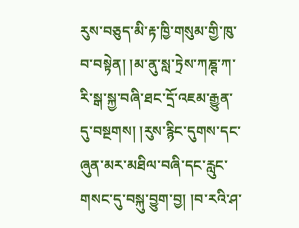རུས་བཅུད་མི་རྟ་ཁྱི་གསུམ་གྱི་ཁུ་བ་བསྟེན། །མ་ནུ་སླ་ཏྲེས་ཀཎྚ་ཀ་རི་སྒ་སྐྱ་བཞི་ཐང་དྲོ་འཇམ་རྒྱུན་དུ་བསྔགས། །རུས་རྙིང་དུགས་དང་ཞུན་མར་མཐིལ་བཞི་དང་རླུང་གསང་དུ་བསྐུ་བྱུག་བྱ། །བ་རའི་ཤ་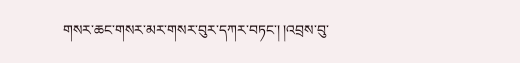གསར་ཆང་གསར་མར་གསར་བུར་དཀར་བཏང་། །འབྲས་བུ་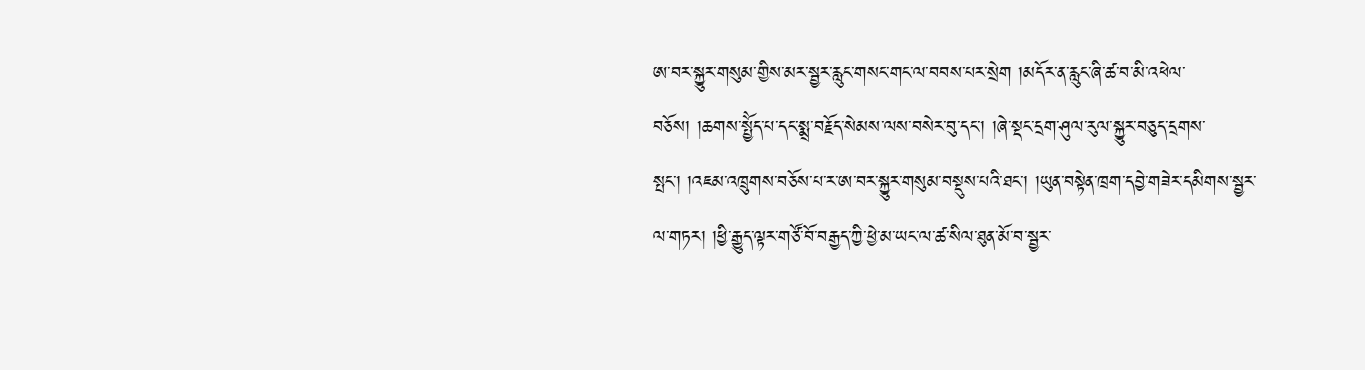ཨ་བར་སྐྱུར་གསུམ་གྱིས་མར་སྦྱར་རླུང་གསང་གང་ལ་བབས་པར་སྲེག །མདོར་ན་རླུང་ཞི་ཚ་བ་མི་འཕེལ་བཅོས། །ཆགས་སྤྱོེད་པ་དང་སྨྲ་བརྗོད་སེམས་ལས་བསེར་བུ་དང་། །ཞེ་སྡང་དྲག་ཤུལ་རུལ་སྐྱུར་བཅུད་དྲགས་སྤང་། །འཇམ་འཁྲུགས་བཅོས་པ་ར་ཨ་བར་སྐྱུར་གསུམ་བསྡུས་པའི་ཐང་། །ཡུན་བསྟེན་ཁྲག་དབྱེ་གཟེར་དམིགས་སྦྱར་ལ་གཏར། །ཕྱི་རྒྱུད་ལྟར་གཙོ་བོ་བརྒྱད་ཀྱི་ཕྱེ་མ་ཡང་ལ་ཚ་སིལ་ཐུན་མོ་བ་སྦྱར་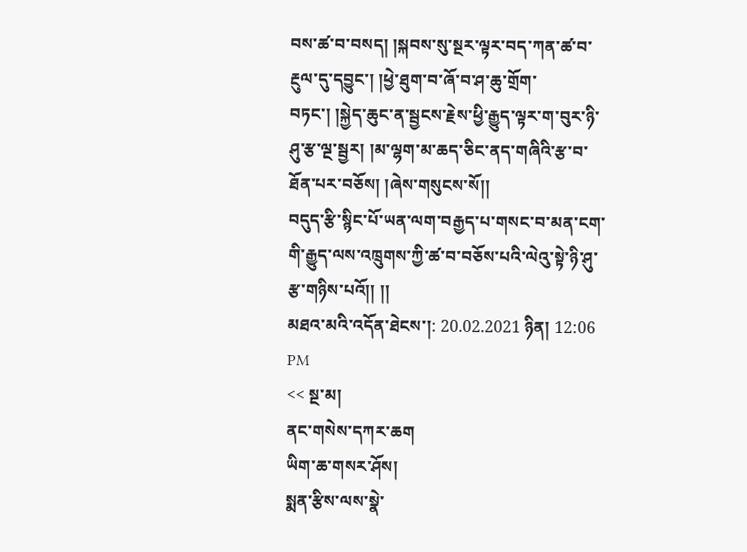བས་ཚ་བ་བསད། །སྐབས་སུ་སྔར་ལྟར་བད་ཀན་ཚ་བ་རྔུལ་དུ་དབྱུང་། །ཕྱེ་ཐུག་བ་ཞོ་བ་ཤ་ཆུ་གྲོག་བཏང་། །སྐྱེད་ཆུང་ན་སྦྱངས་རྗེས་ཕྱི་རྒྱུད་ལྟར་ག་བུར་ཉི་ཤུ་རྩ་ལྔ་སྦྱར། །མ་ལྷག་མ་ཆད་ཅིང་ནད་གཞིའི་རྩ་བ་ཐོན་པར་བཅོས། །ཞེས་གསུངས་སོ།།
བདུད་རྩི་སྙིང་པོ་ཡན་ལག་བརྒྱད་པ་གསང་བ་མན་ངག་གི་རྒྱུད་ལས་འཁྲུགས་ཀྱི་ཚ་བ་བཅོས་པའི་ལེའུ་སྟེ་ཉི་ཤུ་རྩ་གཉིས་པའོ།། །།
མཐའ་མའི་འདོན་ཐེངས་།: 20.02.2021 ཉིན། 12:06 PM
<< སྔ་མ།
ནང་གསེས་དཀར་ཆག
ཡིག་ཆ་གསར་ཤོས།
སྨན་རྩིས་ལས་སྣེ་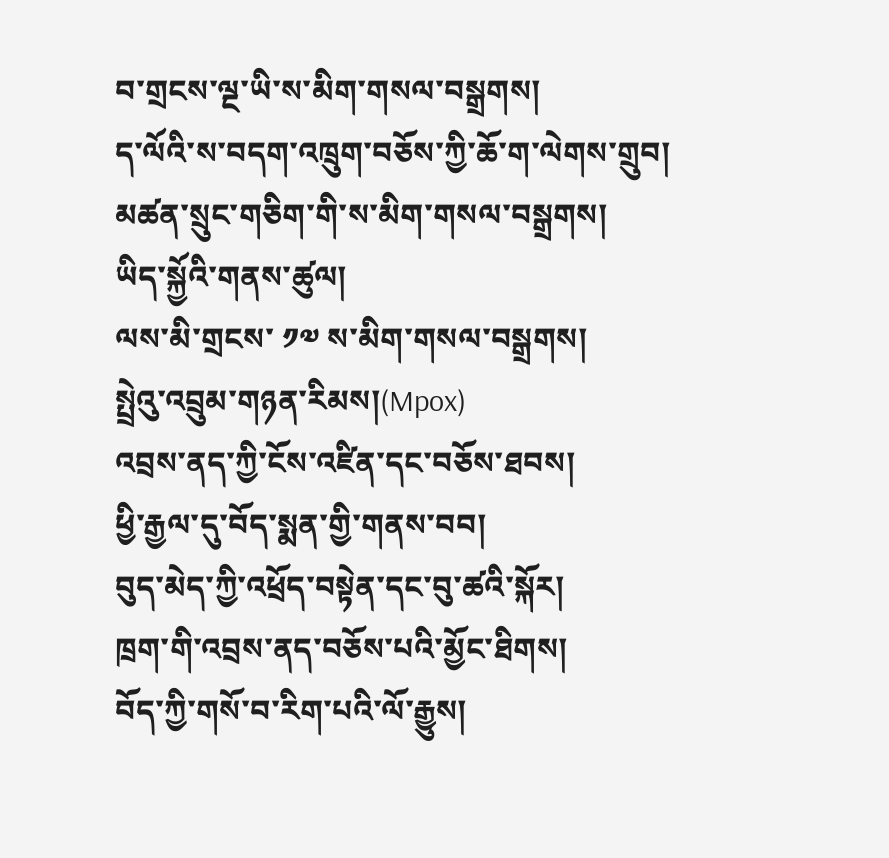བ་གྲངས་ལྔ་ཡི་ས་མིག་གསལ་བསྒྲགས།
ད་ལོའི་ས་བདག་འཁྲུག་བཅོས་ཀྱི་ཆོ་ག་ལེགས་གྲུབ།
མཚན་སྲུང་གཅིག་གི་ས་མིག་གསལ་བསྒྲགས།
ཡིད་སྐྱོའི་གནས་ཚུལ།
ལས་མི་གྲངས་ ༡༧ ས་མིག་གསལ་བསྒྲགས།
སྤྲེའུ་འབྲུམ་གཉན་རིམས།(Mpox)
འབྲས་ནད་ཀྱི་ངོས་འཛིན་དང་བཅོས་ཐབས།
ཕྱི་རྒྱལ་དུ་བོད་སྨན་གྱི་གནས་བབ།
བུད་མེད་ཀྱི་འཕྲོད་བསྟེན་དང་བུ་ཚའི་སྐོར།
ཁྲག་གི་འབྲས་ནད་བཅོས་པའི་མྱོང་ཐིགས།
བོད་ཀྱི་གསོ་བ་རིག་པའི་ལོ་རྒྱུས།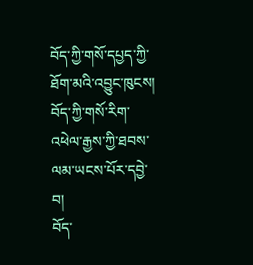བོད་ཀྱི་གསོ་དཔྱད་ཀྱི་ཐོག་མའི་འབྱུང་ཁུངས།
བོད་ཀྱི་གསོ་རིག་འཕེལ་རྒྱས་ཀྱི་ཐབས་ལམ་ཡངས་པོར་དབྱེ་བ།
བོད་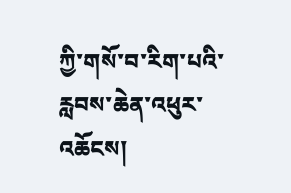ཀྱི་གསོ་བ་རིག་པའི་རླབས་ཆེན་འཕུར་འཆོངས།